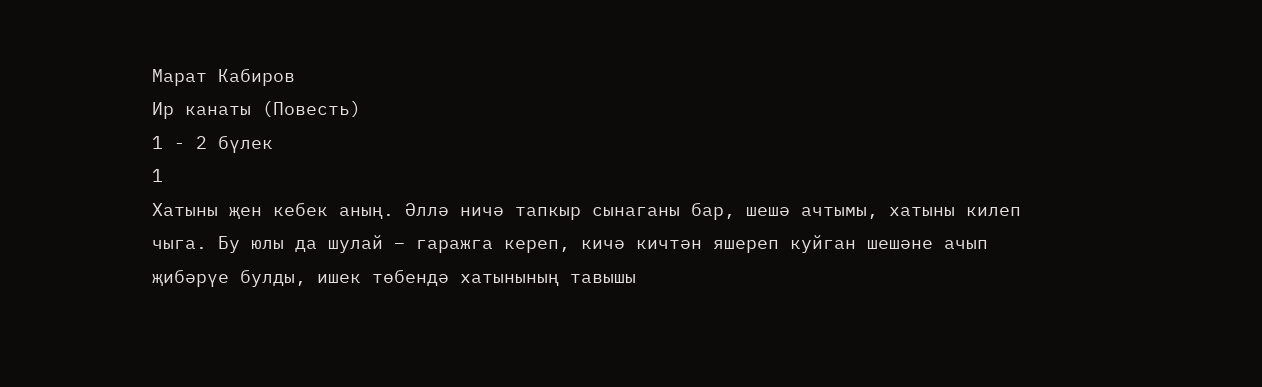Марат Кабиров
Ир канаты (Повесть)
1 - 2 бүлек
1
Хатыны җен кебек аның. Әллә ничә тапкыр сынаганы бар, шешә ачтымы, хатыны килеп чыга. Бу юлы да шулай – гаражга кереп, кичә кичтән яшереп куйган шешәне ачып җибәрүе булды, ишек төбендә хатынының тавышы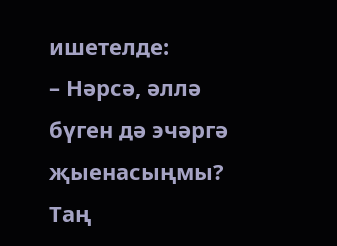ишетелде:
– Нәрсә, әллә бүген дә эчәргә җыенасыңмы? Таң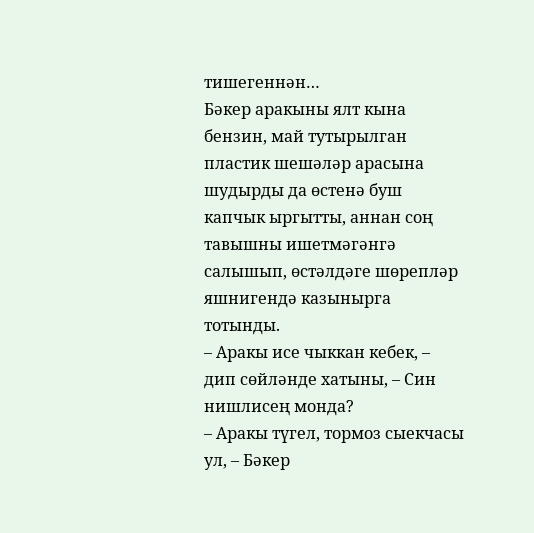тишегеннән…
Бәкер аракыны ялт кына бензин, май тутырылган пластик шешәләр арасына шудырды да өстенә буш капчык ыргытты, аннан соң тавышны ишетмәгәнгә салышып, өстәлдәге шөрепләр яшнигендә казынырга тотынды.
– Аракы исе чыккан кебек, – дип сөйләнде хатыны, – Син нишлисең монда?
– Аракы түгел, тормоз сыекчасы ул, – Бәкер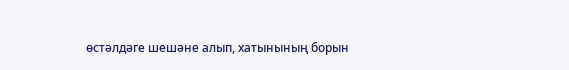өстәлдәге шешәне алып, хатынының борын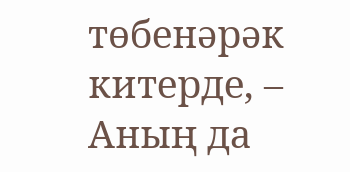төбенәрәк китерде, – Аның да